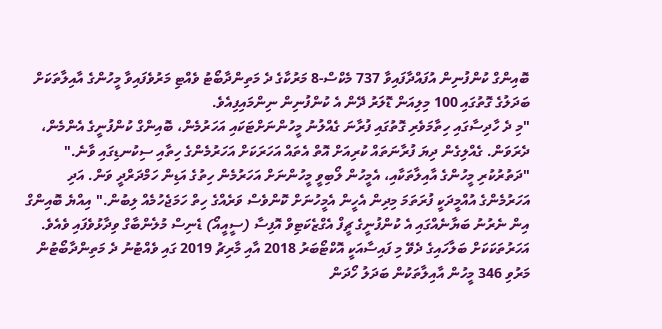ބޮއިންގް ކުންފުނިން އުފައްދާފައިވާ 737 މެކްސް-8 މަރުކާގެ ދެ މަތިންދާބޯޓު ވެއްޓި މަރުވެފައިވާ މީހުންގެ އާއިލާތަކަށް ބަދަލުގެ ގޮތުގައި 100 މިލިއަން ޑޮލަރު ދޭން އެ ކުންފުނިން ނިންމައިފިއެވެ.
"މި ދެ ހާދިސާގައި ހިތާމަވެރި ގޮތުގައި ފުރާނަ ގެއްލުނު މީހުންނަށްޓަކައި އަހަރުމެން، ބޮއިންގް ކުންފުނީގެ އެންމެން، ދެރަވަން. ގެއްލިގެން ދިޔަ ފުރާނަތައް ކުރިއަށް އޮތް އެތައް އަހަރަކަށް އަހަރުމެންގެ ހިތާއި ސިކުނޑިގައި ވާނެ." "ދަތުރުކުރި މީހުންގެ އާއިލާތަކާއި، އެމީހުން ލޯބިވީ މީހުންނަށް އަހަރުމެން ހިތުގެ އަޑިން ހަމްދަރްދީ ވަން. އަދި އަހަރުމެންގެ އުއްމީދަކީ ފުރަތަމަ މިދިން އެހީން އެމީހުނަށް ކޮންވެސް ވަރެއްގެ ހިތް ހަމަޖެހުމެއް ލިބުން." އިއްޔެ ބޮއިންގް އިން ނެރުނު ބަޔާނެއްގައި އެ ކުންފުނީގެ ޗީފް އެގްޒެކަޓިވް އޮފިސާ (ސީއީއޯ) ޑެނިސް މުލެންބާގް ވިދާޅުވެފައި ވެއެވެ.
އަހަރުތަކަކަށް ބަލާހައިގެ ދެވޭ މި ފައިސާއަކީ އޮކްޓޯބަރު 2018 އާއި މާރިޗު 2019 ގައި ވެއްޓުނު ދެ މަތިންދާބޯޓުން މަރުވި 346 މީހުން އާއިލާތަކުން ބަދަލު ހޯދަން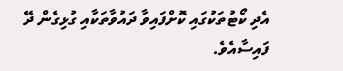އެދި ކޯޓުތަކުގައި ކޮށްފައިވާ ދައުވާތަކާއި ގުޅިގެން ދޭ ފައިސާއެވެ.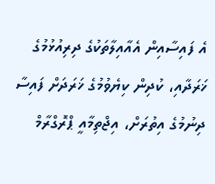އެ ފައިސާއިން އެއާއިލާތަކުގެ ދިރިއުޅުމުގެ ޚަރަދާއި، ކުދިން ކިޔެވުމުގެ ޚަރަދަށް ފައިސާ ދިނުމުގެ އިތުރަށް، އިޖްތިމާއީ ޕްރޮގްރާމް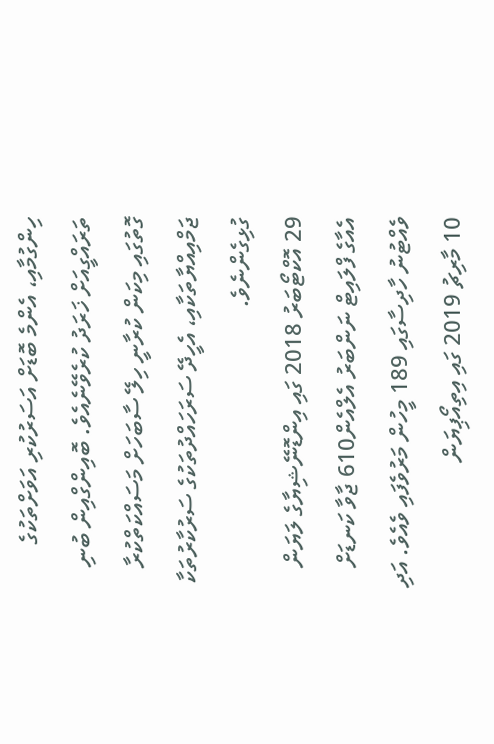ހިންގުމާއި، އެންމެ ބޮޑަށް އަސަރުކުރި އަވަށްތަކުގެ ތަރައްގީއަށް ޚަރަދު ކުރެވޭނެއެވެ. ބޮއިންގްއިން ބުނި ގޮތުގައި މިކަން ކުރާނީ ހިލޭ ސާބަހަށް މަސައްކަތްކުރާ ޖަމްއިއްޔާތަކާއި، އެހީދޭ ސަރަހައްދުތަކުގެ ސަރުކާރުތަކާ ގުޅިގެންނެވެ.
29 އޮކްޓޯބަރު 2018 ގައި އިންޑޮނޭޝިޔާގެ ލަޔަން އެއާގެ ފްލައިޓް ނަންބަރު އެލްއެން610 ޖާވާ ކަނޑަށް ވެއްޓުނު ހާދިސާގައި 189 މީހުން މަރުވެފައި ވެއެވެ. އަދި 10 މާރިޗު 2019 ގައި އިތިއޯޕިޔަން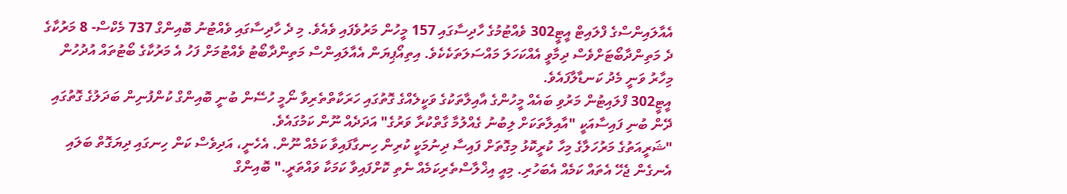އެއާލައިންސްގެ ފްލައިޓް އީޓީ302 ވެއްޓުމުގެ ހާދިސާގައި 157 މީހުން މަރުވެފައި ވެއެވެ. މި ދެ ހާދިސާގައި ވެއްޓުނު ބޮއިންގް 737 މެކްސް- 8 މަރުކާގެ ދެ މަތިންދާބޯޓަށްވެސް ދިމާވީ އެއްކަހަލަ މައްސަލަތަކެކެވެ. އިތިއޯޕިޔަން އެއާލައިންސް މަތިންދާބޯޓު ވެއްޓުމަށް ފަހު އެ މަރުކާގެ ބޯޓުތައް އުދުހުން މިހާރު ވަނީ މެދު ކަނޑާލާފައެވެ.
އީޓީ302 ފްލައިޓުން މަރުވި ބައެއް މީހުންގެ އާއިލާތަކުގެ ވަކީލެއްގެ ގޮތުގައި ހަރަކާތްތެރިވާ ނޯމީ ހުސޭން ބުނީ ބޮއިންގް ކުންފުނިން ބަދަލުގެ ގޮތުގައި ދޭން ބުނި ފައިސާއަކީ "އާއިލާތަކަށް ލިބުނު ގެއްލުމާ ގާތްކުރާ ވަރުގެ" އަދަދެއް ނޫން ކަމުގައެވެ.
"ޝަރީއަތުގެ މަރުހަލާގެ މިހާ ކުރީކޮޅު މިގޮތަށް ފައިސާ ދިނުމަކީ ކުރިން ހިނގާފައިވާ ކަމެއް ނޫން. އެހެނީ، އަދިވެސް ކަން ހިނގައި ދިޔަގޮތް ބަލައި އެނގެން ޖެހޭ އެތައް ކަމެއް އެބަހުރި. މިއީ އިޚްލާސްތެރިކަމެއް ނެތި ކޮށްފައިވާ ކަމަކާ ވައްތަރީ." ބޮއިންގް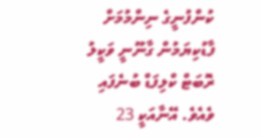ކުންފުނީގެ ނިންމުމަށް ފާޑުކިޔަމުން ގާނޫނީ ވަކީލު ރޮބަޓް ކްލިފަޑް ބުނެފައި ވެއެވެ. އޭނާއަކީ 23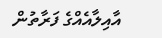އާއިލާއެއްގެ ފަރާތުން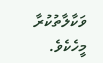ވަކާލާތުކުރާ މީހެކެވެ.